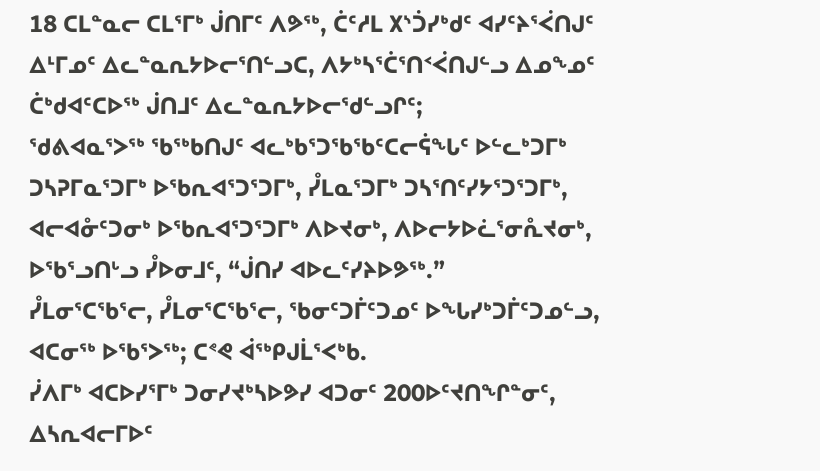18 ᑕᒪᓐᓇᓕ ᑕᒪᕐᒥᒃ ᒎᑎᒥᑦ ᐱᕗᖅ, ᑖᑦᓱᒪ ᙭ᔅᑑᓯᒃᑯᑦ ᐊᓯᑦᔨᕐᐹᑎᒍᑦ ᐃᒻᒥᓄᑦ ᐃᓚᓐᓇᕆᔭᐅᓕᕐᑎᓪᓗᑕ, ᐱᔭᒃᓴᕐᑖᕐᑎᑉᐹᑎᒍᓪᓗ ᐃᓄᖕᓄᑦ ᑖᒃᑯᐊᑦᑕᐅᖅ ᒎᑎᒧᑦ ᐃᓚᓐᓇᕆᔭᐅᓕᖁᓪᓗᒋᑦ;
ᖁᕕᐊᓇᕐᐳᖅ ᖃᖅᑲᑎᒍᑦ ᐊᓚᒃᑲᕐᑐᖃᖃᑦᑕᓕᕌᖓᑦ ᐅᓪᓚᒃᑐᒥᒃ ᑐᓴᕈᒥᓇᕐᑐᒥᒃ ᐅᖃᕆᐊᕐᑐᕐᑐᒥᒃ, ᓮᒪᓇᕐᑐᒥᒃ ᑐᓴᕐᑎᑦᓯᔭᕐᑐᕐᑐᒥᒃ, ᐊᓕᐊᓁᑦᑐᓂᒃ ᐅᖃᕆᐊᕐᑐᕐᑐᒥᒃ ᐱᐅᔪᓂᒃ, ᐱᐅᓕᔭᐅᓛᕐᓂᕅᔪᓂᒃ, ᐅᖃᕐᓗᑎᒡᓗ ᓮᐅᓂᒧᑦ, “ᒎᑎᓯ ᐊᐅᓚᑦᓯᔨᐅᕗᖅ.”
ᓮᒪᓂᕐᑕᖃᕐᓕ, ᓮᒪᓂᕐᑕᖃᕐᓕ, ᖃᓂᑦᑐᒦᑦᑐᓄᑦ ᐅᖓᓯᒃᑐᒦᑦᑐᓄᓪᓗ, ᐊᑕᓂᖅ ᐅᖃᕐᐳᖅ; ᑕᕝᕙ ᐋᖅᑭᒍᒫᕐᐸᒃᑲ.
ᓰᐱᒥᒃ ᐊᑕᐅᓯᕐᒥᒃ ᑐᓂᓯᔪᒃᓴᐅᕗᓯ ᐊᑐᓂᑦ 200ᐅᑦᔪᑎᖏᓐᓂᑦ, ᐃᓴᕆᐊᓕᒥᐅᑦ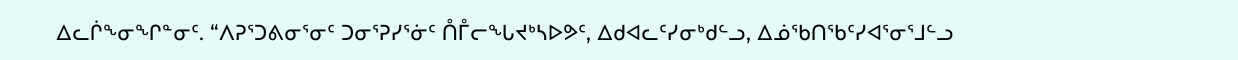ᐃᓚᒌᖕᓂᖏᓐᓂᑦ. “ᐱᕈᕐᑐᕕᓂᕐᓂᑦ ᑐᓂᕐᕈᓯᕐᓃᑦ ᑍᒤᓕᖓᔪᒃᓴᐅᕗᑦ, ᐃᑯᐊᓚᑦᓯᓂᒃᑯᓪᓗ, ᐃᓅᖃᑎᖃᑦᓯᐊᕐᓂᕐᒧᓪᓗ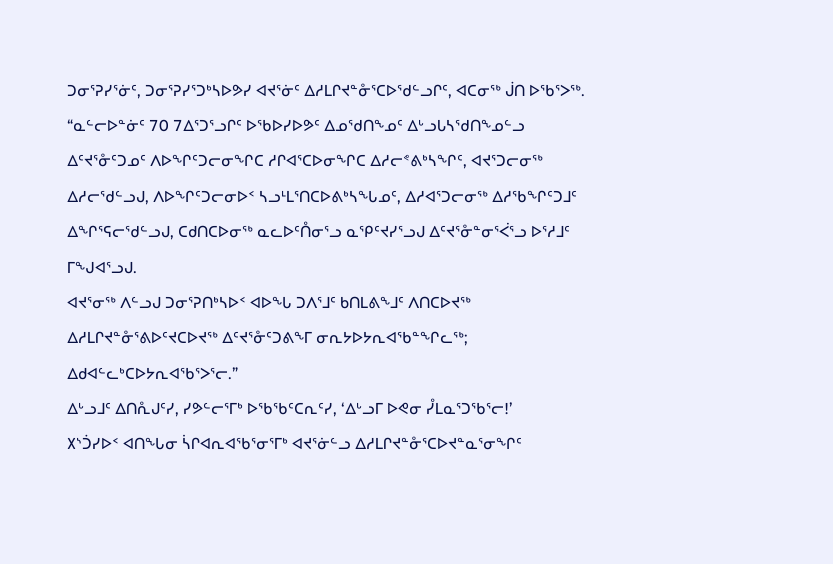ᑐᓂᕐᕈᓯᕐᓃᑦ, ᑐᓂᕐᕈᓯᕐᑐᒃᓴᐅᕗᓯ ᐊᔪᕐᓃᑦ ᐃᓱᒪᒋᔪᓐᓁᕐᑕᐅᖁᓪᓗᒋᑦ, ᐊᑕᓂᖅ ᒎᑎ ᐅᖃᕐᐳᖅ.
“ᓇᓪᓕᐅᓐᓃᑦ 70 7ᐃᕐᑐᕐᓗᒋᑦ ᐅᖃᐅᓯᐅᕗᑦ ᐃᓄᖁᑎᖕᓄᑦ ᐃᒡᓗᒐᓴᖁᑎᖕᓄᓪᓗ ᐃᑦᔪᕐᓁᑦᑐᓄᑦ ᐱᐅᖏᑦᑐᓕᓂᖏᑕ ᓱᒋᐊᕐᑕᐅᓂᖏᑕ ᐃᓱᓕᕝᕕᒃᓴᖏᑦ, ᐊᔪᕐᑐᓕᓂᖅ ᐃᓱᓕᖁᓪᓗᒍ, ᐱᐅᖏᑦᑐᓕᓂᐅᑉ ᓴᓗᒻᒪᕐᑎᑕᐅᕕᒃᓴᖓᓄᑦ, ᐃᓱᐊᕐᑐᓕᓂᖅ ᐃᓱᖃᖏᑦᑐᒧᑦ ᐃᖏᕐᕋᓕᖁᓪᓗᒍ, ᑕᑯᑎᑕᐅᓂᖅ ᓇᓚᐅᑦᑍᓂᕐᓗ ᓇᕿᑦᔪᓯᕐᓗᒍ ᐃᑦᔪᕐᓁᓐᓂᕐᐹᕐᓗ ᐅᕐᓱᒧᑦ ᒥᖑᐊᕐᓗᒍ.
ᐊᔪᕐᓂᖅ ᐱᓪᓗᒍ ᑐᓂᕐᕈᑎᒃᓴᐅᑉ ᐊᐅᖓ ᑐᐱᕐᒧᑦ ᑲᑎᒪᕕᖕᒧᑦ ᐱᑎᑕᐅᔪᖅ ᐃᓱᒪᒋᔪᓐᓁᕐᕕᐅᑦᔪᑕᐅᔪᖅ ᐃᑦᔪᕐᓁᑦᑐᕕᖕᒥ ᓂᕆᔭᐅᔭᕆᐊᖃᓐᖏᓚᖅ; ᐃᑯᐊᓪᓚᒃᑕᐅᔭᕆᐊᖃᕐᐳᕐᓕ.”
ᐃᒡᓗᒧᑦ ᐃᑎᕅᒍᑦᓯ, ᓯᕗᓪᓕᕐᒥᒃ ᐅᖃᖃᑦᑕᕆᑦᓯ, ‘ᐃᒡᓗᒥ ᐅᕙᓂ ᓮᒪᓇᕐᑐᖃᕐᓕ!’
᙭ᔅᑑᓯᐅᑉ ᐊᑎᖓᓂ ᓵᒋᐊᕆᐊᖃᕐᓂᕐᒥᒃ ᐊᔪᕐᓃᓪᓗ ᐃᓱᒪᒋᔪᓐᓁᕐᑕᐅᔪᓐᓇᕐᓂᖏᑦ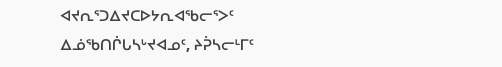ᐊᔪᕆᕐᑐᐃᔪᑕᐅᔭᕆᐊᖃᓕᕐᐳᑦ ᐃᓅᖃᑎᒌᒐᓴᒡᔪᐊᓄᑦ, ᔨᕉᓴᓕᒻᒥᑦ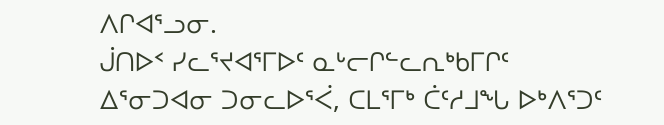ᐱᒋᐊᕐᓗᓂ.
ᒎᑎᐅᑉ ᓯᓚᕐᔪᐊᕐᒥᐅᑦ ᓇᒡᓕᒋᓪᓚᕆᒃᑲᒥᒋᑦ ᐃᕐᓂᑐᐊᓂ ᑐᓂᓚᐅᕐᐹ, ᑕᒪᕐᒥᒃ ᑖᑦᓱᒧᖓ ᐅᒃᐱᕐᑐᑦ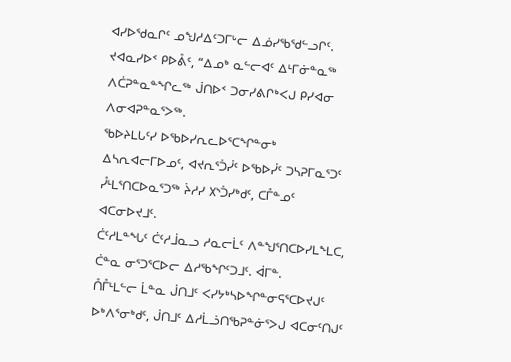ᐊᓯᐅᖁᓇᒋᑦ ᓄᖑᓱᐃᑦᑐᒥᒡᓕ ᐃᓅᓯᖃᖁᓪᓗᒋᑦ.
ᔪᐊᓇᓯᐅᑉ ᑭᐅᕔᑦ, “ᐃᓄᒃ ᓇᓪᓕᐊᑦ ᐃᒻᒥᓃᓐᓇᖅ ᐱᑖᕈᓐᓇᓐᖏᓚᖅ ᒎᑎᐅᑉ ᑐᓂᓯᕕᒋᒃᐸᒍ ᑭᓯᐊᓂ ᐱᓂᐊᕈᓐᓇᕐᐳᖅ.
ᖃᐅᔨᒪᒐᑦᓯ ᐅᖃᐅᓯᕆᓚᐅᕐᑕᖏᓐᓂᒃ ᐃᓴᕆᐊᓕᒥᐅᓄᑦ, ᐊᔪᕆᕐᑑᓰᑦ ᐅᖃᐅᓰᑦ ᑐᓴᕈᒥᓇᕐᑐᑦ ᓮᒻᒪᕐᑎᑕᐅᓇᕐᑐᖅ ᔩᓱᓯ ᙭ᔅᑑᓯᒃᑯᑦ, ᑕᒤᓐᓄᑦ ᐊᑕᓂᐅᔪᒧᑦ.
ᑖᑦᓱᒪᓐᖓᑦ ᑖᑦᓱᒨᓇᓗ ᓱᓇᓕᒫᑦ ᐱᓐᖑᕐᑎᑕᐅᓯᒪᖕᒪᑕ, ᑖᓐᓇ ᓂᕐᑐᕐᑕᐅᓕ ᐃᓱᖃᖏᑦᑐᒧᑦ. ᐋᒥᓐ.
ᑍᒤᒻᒪᓪᓕ ᒫᓐᓇ ᒎᑎᒧᑦ ᐸᓯᔭᒃᓴᐅᖏᓐᓂᕋᕐᑕᐅᔪᒍᑦ ᐅᒃᐱᕐᓂᒃᑯᑦ, ᒎᑎᒧᑦ ᐃᓱᒫᓘᑎᖃᕈᓐᓃᕐᐳᒍ ᐊᑕᓂᑦᑎᒍᑦ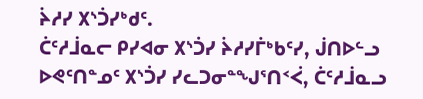ᔩᓱᓯ ᙭ᔅᑑᓯᒃᑯᑦ.
ᑖᑦᓱᒨᓇᓕ ᑭᓯᐊᓂ ᙭ᔅᑑᓯ ᔩᓱᓯᒦᒃᑲᑦᓯ, ᒎᑎᐅᓪᓗ ᐅᕙᑦᑎᓐᓄᑦ ᙭ᔅᑑᓯ ᓯᓚᑐᓂᓐᖑᕐᑎᑉᐹ, ᑖᑦᓱᒨᓇᓗ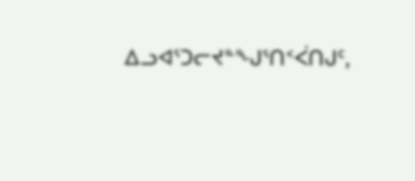ᐃᓗᐊᕐᑐᓕᔪᓐᖑᕐᑎᑉᐹᑎᒍᑦ,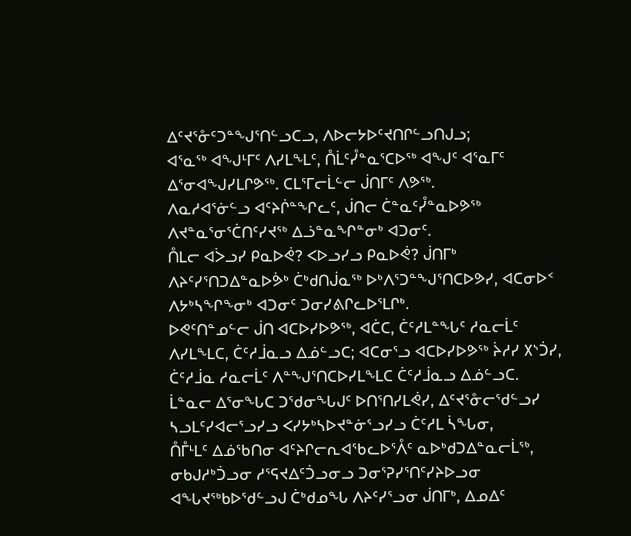ᐃᑦᔪᕐᓁᑦᑐᓐᖑᕐᑎᓪᓗᑕᓗ, ᐱᐅᓕᔭᐅᑦᔪᑎᒋᓪᓗᑎᒍᓗ;
ᐊᕐᓇᖅ ᐊᖑᒻᒥᑦ ᐱᓯᒪᖕᒪᑦ, ᑍᒫᑦᓮᓐᓇᕐᑕᐅᖅ ᐊᖑᑦ ᐊᕐᓇᒥᑦ ᐃᕐᓂᐊᖑᓯᒪᒋᕗᖅ. ᑕᒪᕐᒥᓕᒫᓪᓕ ᒎᑎᒥᑦ ᐱᕗᖅ.
ᐱᓇᓱᐊᕐᓃᓪᓗ ᐊᑦᔨᒌᓐᖏᓚᑦ, ᒎᑎᓕ ᑖᓐᓇᑦᓮᓐᓇᐅᕗᖅ ᐱᔪᓐᓇᕐᓂᕐᑖᑎᑦᓯᔪᖅ ᐃᓘᓐᓇᖏᓐᓂᒃ ᐊᑐᓂᑦ.
ᑍᒪᓕ ᐊᐴᓗᓯ ᑭᓇᐅᕚ? ᐸᐅᓗᓯᓗ ᑭᓇᐅᕚ? ᒎᑎᒥᒃ ᐱᔨᑦᓯᕐᑎᑐᐃᓐᓇᐅᕘᒃ ᑖᒃᑯᑎᒎᓇᖅ ᐅᒃᐱᕐᑐᓐᖑᕐᑎᑕᐅᕗᓯ, ᐊᑕᓂᐅᑉ ᐱᔭᒃᓴᖏᖕᓂᒃ ᐊᑐᓂᑦ ᑐᓂᓯᕕᒋᓚᐅᕐᒪᒋᒃ.
ᐅᕙᑦᑎᓐᓄᓪᓕ ᒎᑎ ᐊᑕᐅᓯᐅᕗᖅ, ᐊᑖᑕ, ᑖᑦᓱᒪᓐᖓᑦ ᓱᓇᓕᒫᑦ ᐱᓯᒪᖕᒪᑕ, ᑖᑦᓱᒨᓇᓗ ᐃᓅᓪᓗᑕ; ᐊᑕᓂᕐᓗ ᐊᑕᐅᓯᐅᕗᖅ ᔩᓱᓯ ᙭ᔅᑑᓯ, ᑖᑦᓱᒨᓇ ᓱᓇᓕᒫᑦ ᐱᓐᖑᕐᑎᑕᐅᓯᒪᖕᒪᑕ ᑖᑦᓱᒨᓇᓗ ᐃᓅᓪᓗᑕ.
ᒫᓐᓇᓕ ᐃᕐᓂᖓᑕ ᑐᖁᓂᖓᒍᑦ ᐅᑎᕐᑎᓯᒪᕚᓯ, ᐃᑦᔪᕐᓁᓕᖁᓪᓗᓯ ᓴᓗᒪᑦᓯᐊᓕᕐᓗᓯᓗ ᐸᓯᔭᒃᓴᐅᔪᓐᓃᕐᓗᓯᓗ ᑖᑦᓱᒪ ᓵᖓᓂ,
ᑍᒤᒻᒪᑦ ᐃᓅᖃᑎᓂ ᐊᑦᔨᒋᓕᕆᐊᖃᓚᐅᕐᐰᑦ ᓇᐅᒃᑯᑐᐃᓐᓇᓕᒫᖅ, ᓂᑲᒍᓱᒃᑑᓗᓂ ᓱᕐᕋᔪᐃᑦᑑᓗᓂᓗ ᑐᓂᕐᕈᓯᕐᑎᑦᓯᔨᐅᓗᓂ ᐊᖓᔪᖅᑲᐅᖁᓪᓗᒍ ᑖᒃᑯᓄᖓ ᐱᔨᑦᓯᕐᓗᓂ ᒎᑎᒥᒃ, ᐃᓄᐃᑦ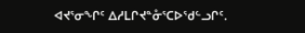ᐊᔪᕐᓂᖏᑦ ᐃᓱᒪᒋᔪᓐᓁᕐᑕᐅᖁᓪᓗᒋᑦ.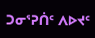ᑐᓂᕐᕈᑏᑦ ᐱᐅᔪᑦ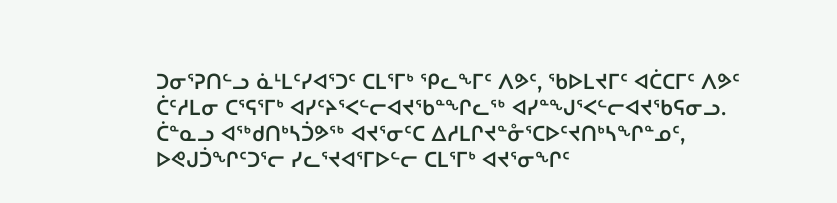ᑐᓂᕐᕈᑎᓪᓗ ᓈᒻᒪᑦᓯᐊᕐᑐᑦ ᑕᒪᕐᒥᒃ ᕿᓚᖕᒥᑦ ᐱᕗᑦ, ᖃᐅᒪᔪᒥᑦ ᐊᑖᑕᒥᑦ ᐱᕗᑦ ᑖᑦᓱᒪᓂ ᑕᕐᕋᕐᒥᒃ ᐊᓯᑦᔨᕐᐸᓪᓕᐊᔪᖃᓐᖏᓚᖅ ᐊᓯᓐᖑᕐᐸᓪᓕᐊᔪᖃᕋᓂᓗ.
ᑖᓐᓇᓗ ᐊᖅᑯᑎᒃᓴᑑᕗᖅ ᐊᔪᕐᓂᑦᑕ ᐃᓱᒪᒋᔪᓐᓁᕐᑕᐅᑦᔪᑎᒃᓴᖏᓐᓄᑦ, ᐅᕙᒍᑑᖏᑦᑐᕐᓕ ᓯᓚᕐᔪᐊᕐᒥᐅᓪᓕ ᑕᒪᕐᒥᒃ ᐊᔪᕐᓂᖏᑦ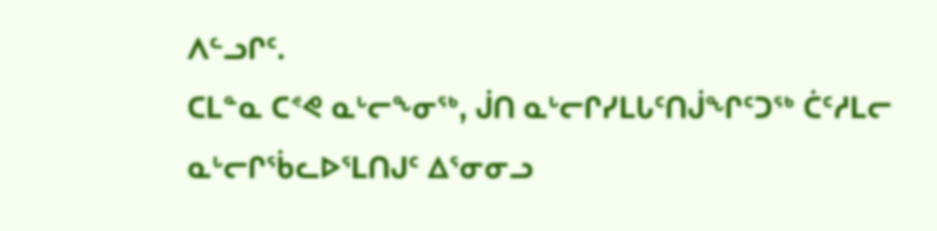ᐱᓪᓗᒋᑦ.
ᑕᒪᓐᓇ ᑕᕝᕙ ᓇᒡᓕᖕᓂᖅ, ᒎᑎ ᓇᒡᓕᒋᓯᒪᒐᑦᑎᒎᖏᑦᑐᖅ ᑖᑦᓱᒪᓕ ᓇᒡᓕᒋᖄᓚᐅᕐᒪᑎᒍᑦ ᐃᕐᓂᓂᓗ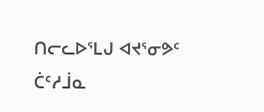ᑎᓕᓚᐅᕐᒪᒍ ᐊᔪᕐᓂᕗᑦ ᑖᑦᓱᒨᓇ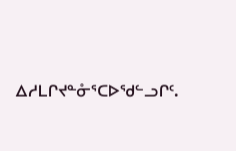ᐃᓱᒪᒋᔪᓐᓁᕐᑕᐅᖁᓪᓗᒋᑦ.